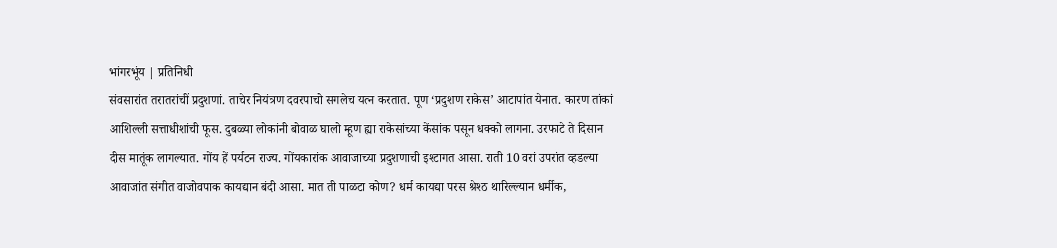भांगरभूंय | प्रतिनिधी
संवसारांत तरातरांचीं प्रदुशणां. ताचेर नियंत्रण दवरपाचो सगलेच यत्न करतात. पूण ‘प्रदुशण राकेस’ आटापांत येनात. कारण तांकां आशिल्ली सत्ताधीशांची फूस. दुबळ्या लोकांनी बोवाळ घालो म्हूण ह्या राकेसांच्या केंसांक पसून धक्को लागना. उरफाटे ते दिसान दीस मातूंक लागल्यात. गोंय हें पर्यटन राज्य. गोंयकारांक आवाजाच्या प्रदुशणाची इश्टागत आसा. राती 10 वरां उपरांत व्हडल्या आवाजांत संगीत वाजोवपाक कायद्यान बंदी आसा. मात ती पाळटा कोण? धर्म कायद्या परस श्रेश्ठ थारिल्ल्यान धर्मीक,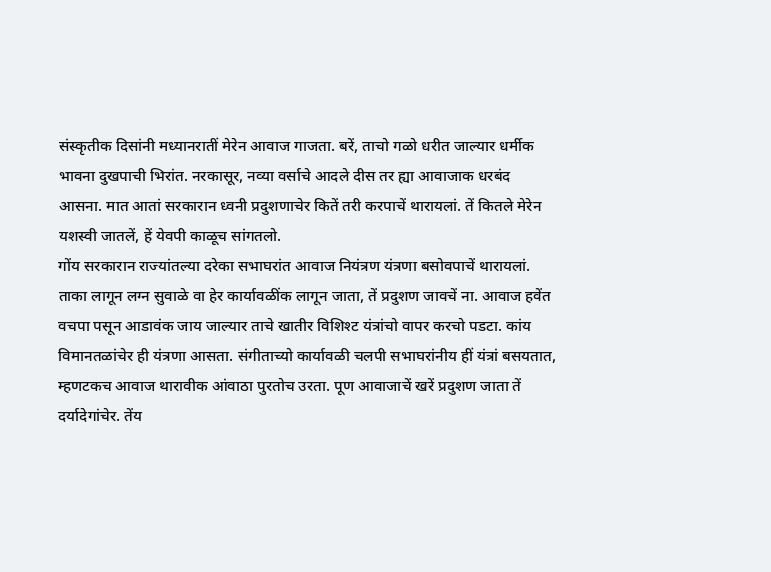संस्कृतीक दिसांनी मध्यानरातीं मेरेन आवाज गाजता. बरें, ताचो गळो धरीत जाल्यार धर्मीक भावना दुखपाची भिरांत. नरकासूर, नव्या वर्साचे आदले दीस तर ह्या आवाजाक धरबंद आसना. मात आतां सरकारान ध्वनी प्रदुशणाचेर कितें तरी करपाचें थारायलां. तें कितले मेरेन यशस्वी जातलें, हें येवपी काळूच सांगतलो.
गोंय सरकारान राज्यांतल्या दरेका सभाघरांत आवाज नियंत्रण यंत्रणा बसोवपाचें थारायलां. ताका लागून लग्न सुवाळे वा हेर कार्यावळींक लागून जाता, तें प्रदुशण जावचें ना. आवाज हवेंत वचपा पसून आडावंक जाय जाल्यार ताचे खातीर विशिश्ट यंत्रांचो वापर करचो पडटा. कांय विमानतळांचेर ही यंत्रणा आसता. संगीताच्यो कार्यावळी चलपी सभाघरांनीय हीं यंत्रां बसयतात, म्हणटकच आवाज थारावीक आंवाठा पुरतोच उरता. पूण आवाजाचें खरें प्रदुशण जाता तें दर्यादेगांचेर. तेंय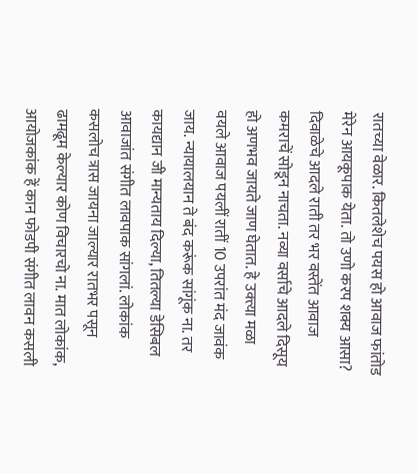रातच्या वेळार. कितलेशेच पयस हो आवाज फांतोड मेरेन आयकूपाक येता. तो उणो करप शक्य आसा? दिवाळेचे आदले राती तर भर वस्तेंत आवाज कमराचें सोडून नाचता. नव्या वर्साचे आदले दिसूय हो अणभव जायते जाण घेतात. हे उक्त्या मळा वयले आवाज पयलीं रातीं 10 उपरांत मंद जावंक जाय. न्यायालयान ते बंद करूंक सांगूंक ना. तर कायद्यान जी मान्यताय दिल्या, तितल्या डेसिबल आवाजांत संगीत लावपाक सांगलां. लोकांक कसलोच त्रास जायना जाल्यार रातभर पसून ढामढूम केल्यार कोण विचारचो ना. मात लोकांक, आयोजकांक हें कान फोडपी संगीत लावन कसली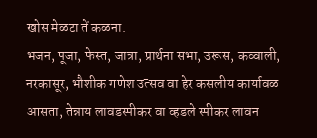खोस मेळटा तें कळना.
भजन, पूजा, फेस्त, जात्रा, प्रार्थना सभा, उरूस, कव्वाली, नरकासूर, भौशीक गणेश उत्सव वा हेर कसलीय कार्यावळ आसता, तेन्नाय लावडस्पीकर वा व्हडले स्पीकर लावन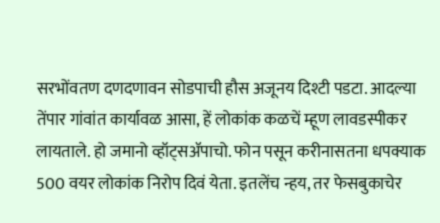सरभोंवतण दणदणावन सोडपाची हौस अजूनय दिश्टी पडटा. आदल्या तेंपार गांवांत कार्यावळ आसा, हें लोकांक कळचें म्हूण लावडस्पीकर लायताले. हो जमानो व्हॉट्सॲपाचो. फोन पसून करीनासतना धपक्याक 500 वयर लोकांक निरोप दिवं येता. इतलेंच न्हय, तर फेसबुकाचेर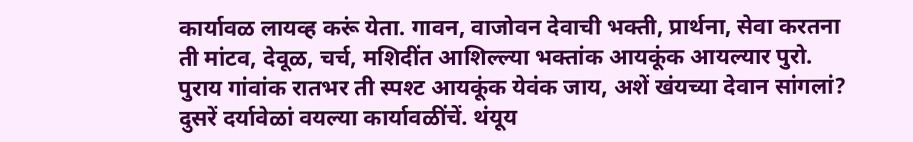कार्यावळ लायव्ह करूं येता. गावन, वाजोवन देवाची भक्ती, प्रार्थना, सेवा करतना ती मांटव, देवूळ, चर्च, मशिदींत आशिल्ल्या भक्तांक आयकूंक आयल्यार पुरो. पुराय गांवांक रातभर ती स्पश्ट आयकूंक येवंक जाय, अशें खंयच्या देवान सांगलां?
दुसरें दर्यावेळां वयल्या कार्यावळींचें. थंयूय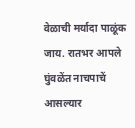वेळाची मर्यादा पाळूंक जाय. रातभर आपले घुंवळेंत नाचपाचें आसल्यार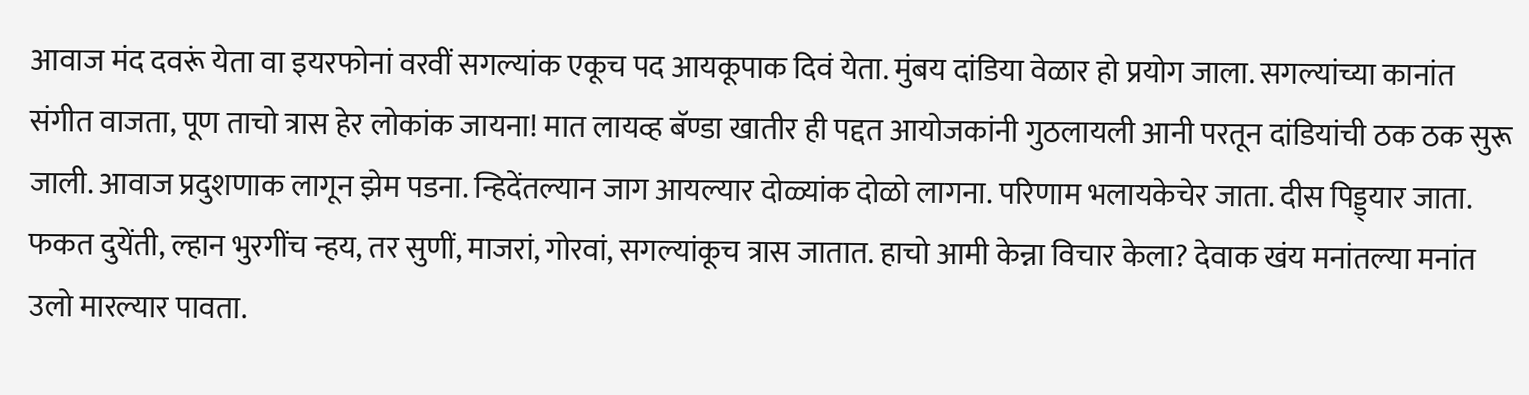आवाज मंद दवरूं येता वा इयरफोनां वरवीं सगल्यांक एकूच पद आयकूपाक दिवं येता. मुंबय दांडिया वेळार हो प्रयोग जाला. सगल्यांच्या कानांत संगीत वाजता, पूण ताचो त्रास हेर लोकांक जायना! मात लायव्ह बॅण्डा खातीर ही पद्दत आयोजकांनी गुठलायली आनी परतून दांडियांची ठक ठक सुरू जाली. आवाज प्रदुशणाक लागून झेम पडना. न्हिदेंतल्यान जाग आयल्यार दोळ्यांक दोळो लागना. परिणाम भलायकेचेर जाता. दीस पिड्ड्यार जाता. फकत दुयेंती, ल्हान भुरगींच न्हय, तर सुणीं, माजरां, गोरवां, सगल्यांकूच त्रास जातात. हाचो आमी केन्ना विचार केला? देवाक खंय मनांतल्या मनांत उलो मारल्यार पावता.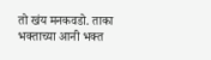तो खंय मनकवडो. ताका भक्ताच्या आनी भक्त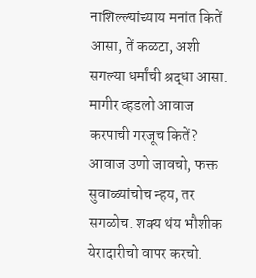नाशिल्ल्यांच्याय मनांत कितें आसा, तें कळटा, अशी सगल्या धर्मांची श्रद्धा आसा. मागीर व्हडलो आवाज करपाची गरजूच कितें?
आवाज उणो जावचो, फक्त सुवाळ्यांचोच न्हय, तर सगळोच. शक्य थंय भौशीक येरादारीचो वापर करचो.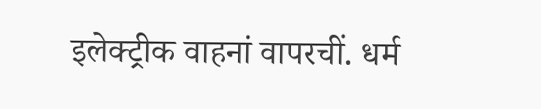इलेक्ट्रीक वाहनां वापरचीं. धर्म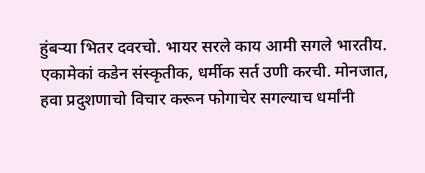हुंबऱ्या भितर दवरचो. भायर सरले काय आमी सगले भारतीय. एकामेकां कडेन संस्कृतीक, धर्मीक सर्त उणी करची. मोनजात, हवा प्रदुशणाचो विचार करून फोगाचेर सगल्याच धर्मांनी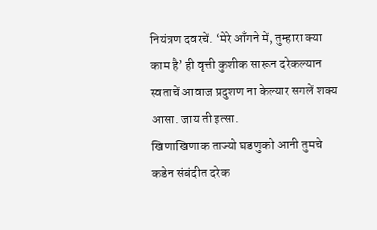नियंत्रण दवरचें. ‘मेरे आँगने में, तुम्हारा क्या काम है’ ही वृत्ती कुशीक सारून दरेकल्यान स्वताचें आवाज प्रदुशण ना केल्यार सगलें शक्य आसा. जाय ती इत्सा.
खिणाखिणाक ताज्यो घडणुको आनी तुमचे कडेन संबंदीत दरेक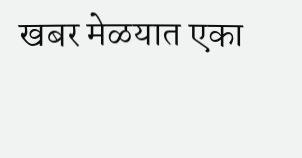खबर मेळयात एका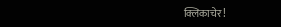क्लिकाचेर!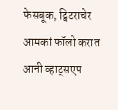फेसबूक, ट्विटराचेर आमकां फॉलो करात आनी व्हाट्सएप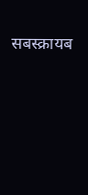सबस्क्रायब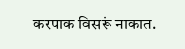करपाक विसरूं नाकात.